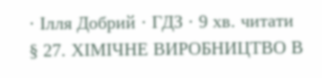· Ілля Добрий · ГДЗ · 9 хв. читати
§ 27. ХІМІЧНЕ ВИРОБНИЦТВО В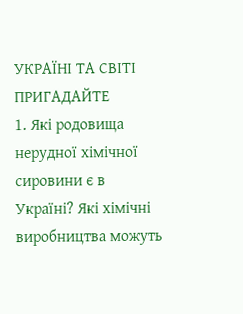УКРАЇНІ ТА СВІТІ
ПРИГАДАЙТЕ
1. Які родовища нерудної хімічної сировини є в Україні? Які хімічні виробництва можуть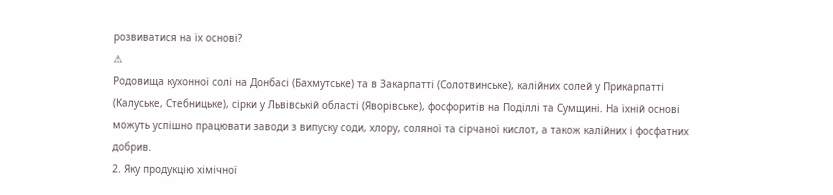розвиватися на їх основі?
⚠
Родовища кухонної солі на Донбасі (Бахмутське) та в Закарпатті (Солотвинське), калійних солей у Прикарпатті (Калуське, Стебницьке), сірки у Львівській області (Яворівське), фосфоритів на Поділлі та Сумщині. На їхній основі можуть успішно працювати заводи з випуску соди, хлору, соляної та сірчаної кислот, а також калійних і фосфатних добрив.
2. Яку продукцію хімічної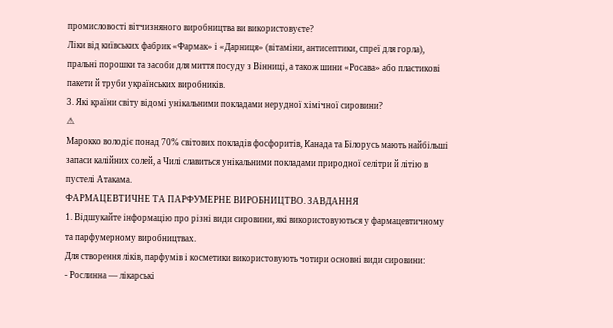промисловості вітчизняного виробництва ви використовуєте?
Ліки від київських фабрик «Фармак» і «Дарниця» (вітаміни, антисептики, спреї для горла), пральні порошки та засоби для миття посуду з Вінниці, а також шини «Росава» або пластикові пакети й труби українських виробників.
3. Які країни світу відомі унікальними покладами нерудної хімічної сировини?
⚠
Марокко володіє понад 70% світових покладів фосфоритів, Канада та Білорусь мають найбільші запаси калійних солей, а Чилі славиться унікальними покладами природної селітри й літію в пустелі Атакама.
ФАРМАЦЕВТИЧНЕ ТА ПАРФУМЕРНЕ ВИРОБНИЦТВО. ЗАВДАННЯ
1. Відшукайте інформацію про різні види сировини, які використовуються у фармацевтичному та парфумерному виробництвах.
Для створення ліків, парфумів і косметики використовують чотири основні види сировини:
- Рослинна — лікарські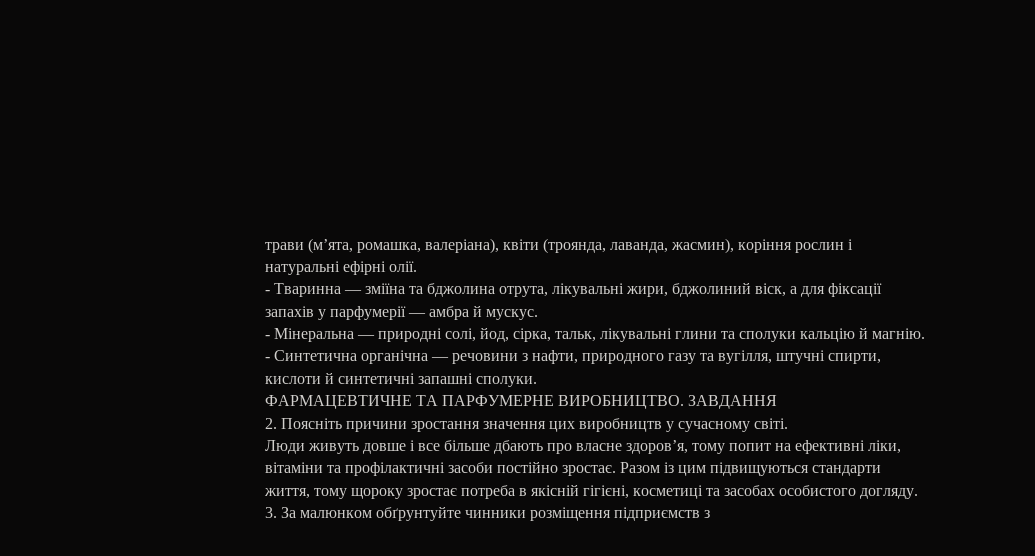трави (м’ята, ромашка, валеріана), квіти (троянда, лаванда, жасмин), коріння рослин і натуральні ефірні олії.
- Тваринна — зміїна та бджолина отрута, лікувальні жири, бджолиний віск, а для фіксації запахів у парфумерії — амбра й мускус.
- Мінеральна — природні солі, йод, сірка, тальк, лікувальні глини та сполуки кальцію й магнію.
- Синтетична органічна — речовини з нафти, природного газу та вугілля, штучні спирти, кислоти й синтетичні запашні сполуки.
ФАРМАЦЕВТИЧНЕ ТА ПАРФУМЕРНЕ ВИРОБНИЦТВО. ЗАВДАННЯ
2. Поясніть причини зростання значення цих виробництв у сучасному світі.
Люди живуть довше і все більше дбають про власне здоров’я, тому попит на ефективні ліки, вітаміни та профілактичні засоби постійно зростає. Разом із цим підвищуються стандарти життя, тому щороку зростає потреба в якісній гігієні, косметиці та засобах особистого догляду.
3. За малюнком обґрунтуйте чинники розміщення підприємств з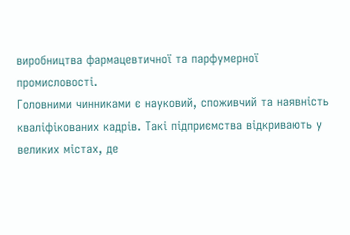виробництва фармацевтичної та парфумерної промисловості.
Головними чинниками є науковий, споживчий та наявність кваліфікованих кадрів. Такі підприємства відкривають у великих містах, де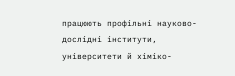працюють профільні науково-дослідні інститути, університети й хіміко-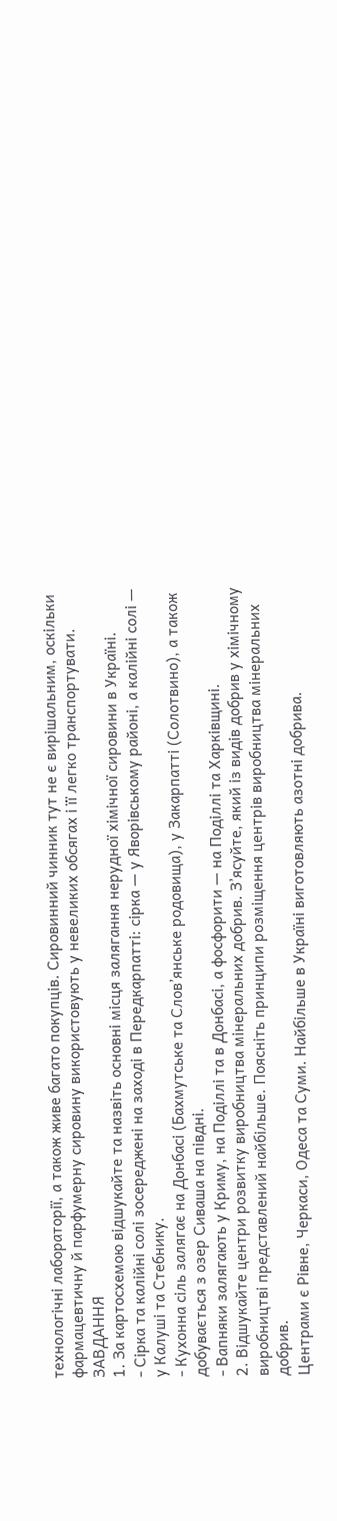технологічні лабораторії, а також живе багато покупців. Сировинний чинник тут не є вирішальним, оскільки фармацевтичну й парфумерну сировину використовують у невеликих обсягах і її легко транспортувати.
ЗАВДАННЯ
1. За картосхемою відшукайте та назвіть основні місця залягання нерудної хімічної сировини в Україні.
- Сірка та калійні солі зосереджені на заході в Передкарпатті: сірка — у Яворівському районі, а калійні солі — у Калуші та Стебнику.
- Кухонна сіль залягає на Донбасі (Бахмутське та Слов’янське родовища), у Закарпатті (Солотвино), а також добувається з озер Сиваша на півдні.
- Вапняки залягають у Криму, на Поділлі та в Донбасі, а фосфорити — на Поділлі та Харківщині.
2. Відшукайте центри розвитку виробництва мінеральних добрив. З’ясуйте, який із видів добрив у хімічному виробництві представлений найбільше. Поясніть принципи розміщення центрів виробництва мінеральних добрив.
Центрами є Рівне, Черкаси, Одеса та Суми. Найбільше в Україні виготовляють азотні добрива.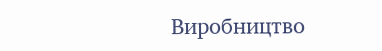Виробництво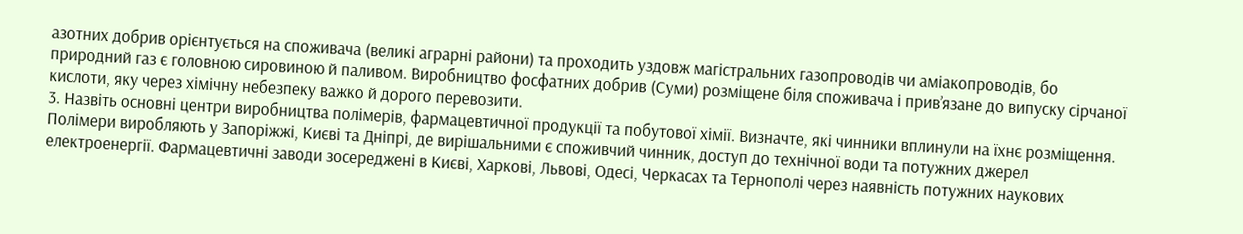азотних добрив орієнтується на споживача (великі аграрні райони) та проходить уздовж магістральних газопроводів чи аміакопроводів, бо природний газ є головною сировиною й паливом. Виробництво фосфатних добрив (Суми) розміщене біля споживача і прив’язане до випуску сірчаної кислоти, яку через хімічну небезпеку важко й дорого перевозити.
3. Назвіть основні центри виробництва полімерів, фармацевтичної продукції та побутової хімії. Визначте, які чинники вплинули на їхнє розміщення.
Полімери виробляють у Запоріжжі, Києві та Дніпрі, де вирішальними є споживчий чинник, доступ до технічної води та потужних джерел електроенергії. Фармацевтичні заводи зосереджені в Києві, Харкові, Львові, Одесі, Черкасах та Тернополі через наявність потужних наукових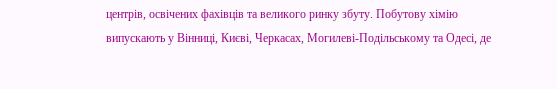центрів, освічених фахівців та великого ринку збуту. Побутову хімію випускають у Вінниці, Києві, Черкасах, Могилеві-Подільському та Одесі, де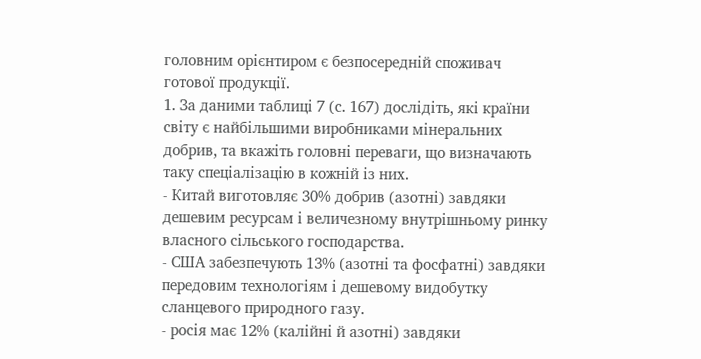головним орієнтиром є безпосередній споживач готової продукції.
1. За даними таблиці 7 (с. 167) дослідіть, які країни світу є найбільшими виробниками мінеральних добрив, та вкажіть головні переваги, що визначають таку спеціалізацію в кожній із них.
- Китай виготовляє 30% добрив (азотні) завдяки дешевим ресурсам і величезному внутрішньому ринку власного сільського господарства.
- США забезпечують 13% (азотні та фосфатні) завдяки передовим технологіям і дешевому видобутку сланцевого природного газу.
- росія має 12% (калійні й азотні) завдяки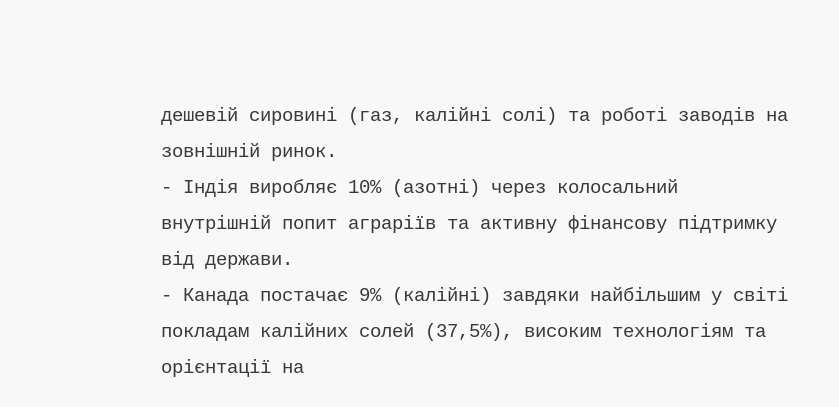дешевій сировині (газ, калійні солі) та роботі заводів на зовнішній ринок.
- Індія виробляє 10% (азотні) через колосальний внутрішній попит аграріїв та активну фінансову підтримку від держави.
- Канада постачає 9% (калійні) завдяки найбільшим у світі покладам калійних солей (37,5%), високим технологіям та орієнтації на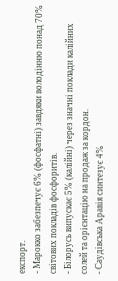експорт.
- Марокко забезпечує 6% (фосфатні) завдяки володінню понад 70% світових покладів фосфоритів.
- Білорусь випускає 5% (калійні) через значні поклади калійних солей та орієнтацію на продаж за кордон.
- Саудівська Аравія синтезує 4%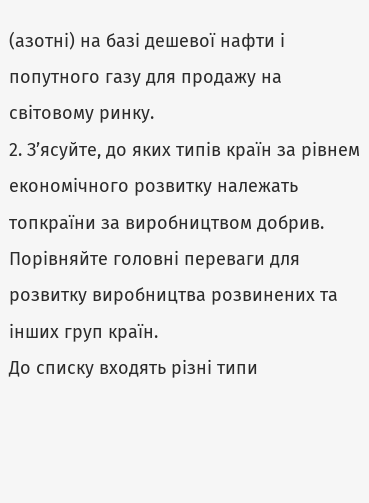(азотні) на базі дешевої нафти і попутного газу для продажу на світовому ринку.
2. З’ясуйте, до яких типів країн за рівнем економічного розвитку належать топкраїни за виробництвом добрив. Порівняйте головні переваги для розвитку виробництва розвинених та інших груп країн.
До списку входять різні типи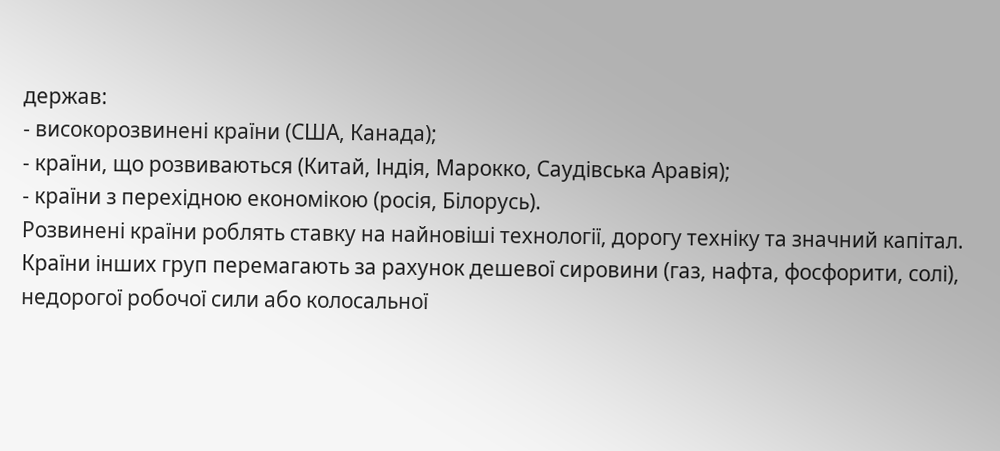держав:
- високорозвинені країни (США, Канада);
- країни, що розвиваються (Китай, Індія, Марокко, Саудівська Аравія);
- країни з перехідною економікою (росія, Білорусь).
Розвинені країни роблять ставку на найновіші технології, дорогу техніку та значний капітал. Країни інших груп перемагають за рахунок дешевої сировини (газ, нафта, фосфорити, солі), недорогої робочої сили або колосальної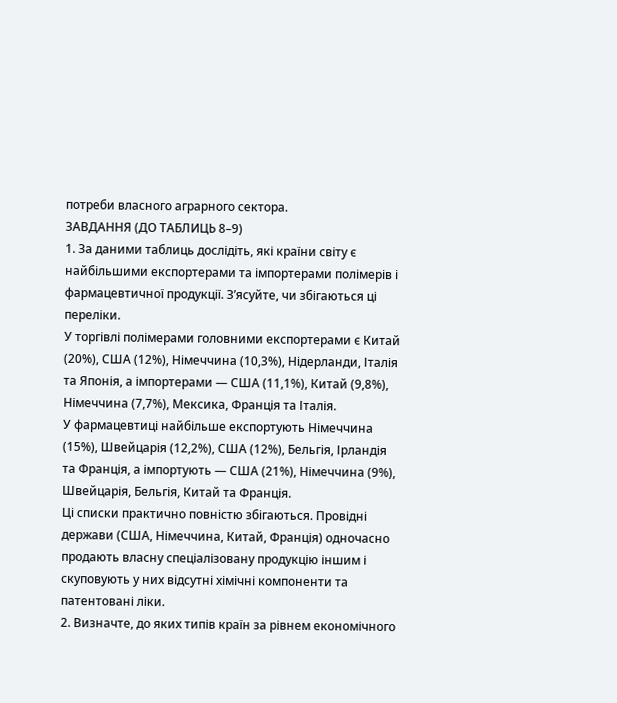потреби власного аграрного сектора.
ЗАВДАННЯ (ДО ТАБЛИЦЬ 8–9)
1. За даними таблиць дослідіть, які країни світу є найбільшими експортерами та імпортерами полімерів і фармацевтичної продукції. З’ясуйте, чи збігаються ці переліки.
У торгівлі полімерами головними експортерами є Китай (20%), США (12%), Німеччина (10,3%), Нідерланди, Італія та Японія, а імпортерами — США (11,1%), Китай (9,8%), Німеччина (7,7%), Мексика, Франція та Італія.
У фармацевтиці найбільше експортують Німеччина (15%), Швейцарія (12,2%), США (12%), Бельгія, Ірландія та Франція, а імпортують — США (21%), Німеччина (9%), Швейцарія, Бельгія, Китай та Франція.
Ці списки практично повністю збігаються. Провідні держави (США, Німеччина, Китай, Франція) одночасно продають власну спеціалізовану продукцію іншим і скуповують у них відсутні хімічні компоненти та патентовані ліки.
2. Визначте, до яких типів країн за рівнем економічного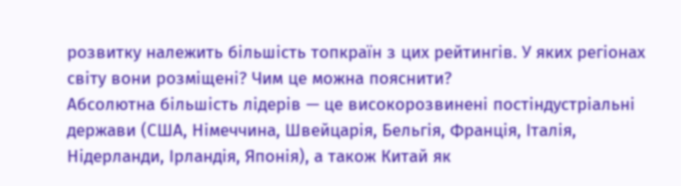розвитку належить більшість топкраїн з цих рейтингів. У яких регіонах світу вони розміщені? Чим це можна пояснити?
Абсолютна більшість лідерів — це високорозвинені постіндустріальні держави (США, Німеччина, Швейцарія, Бельгія, Франція, Італія, Нідерланди, Ірландія, Японія), а також Китай як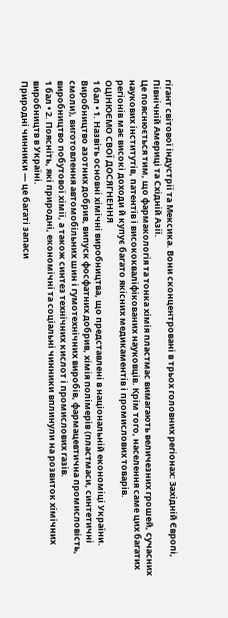гігант світової індустрії та Мексика. Вони сконцентровані в трьох головних регіонах: Західній Європі, Північній Америці та Східній Азії.
Це пояснюється тим, що фармакологія та тонка хімія пластмас вимагають величезних грошей, сучасних наукових інститутів, патентів і висококваліфікованих науковців. Крім того, населення саме цих багатих регіонів має високі доходи й купує багато якісних медикаментів і промислових товарів.
ОЦІНЮЄМО СВОЇ ДОСЯГНЕННЯ
1 бал • 1. Назвіть основні хімічні виробництва, що представлені в національній економіці України.
Виробництво азотних добрив, випуск фосфатних добрив, хімія полімерів (пластмаси, синтетичні смоли), виготовлення автомобільних шин і гумотехнічних виробів, фармацевтична промисловість, виробництво побутової хімії, а також синтез технічних кислот і промислових газів.
1 бал • 2. Поясніть, які природні, економічні та соціальні чинники вплинули на розвиток хімічних виробництв в Україні.
Природні чинники — це багаті запаси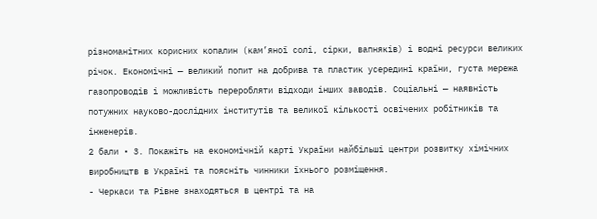різноманітних корисних копалин (кам’яної солі, сірки, вапняків) і водні ресурси великих річок. Економічні — великий попит на добрива та пластик усередині країни, густа мережа газопроводів і можливість переробляти відходи інших заводів. Соціальні — наявність потужних науково-дослідних інститутів та великої кількості освічених робітників та інженерів.
2 бали • 3. Покажіть на економічній карті України найбільші центри розвитку хімічних виробництв в Україні та поясніть чинники їхнього розміщення.
- Черкаси та Рівне знаходяться в центрі та на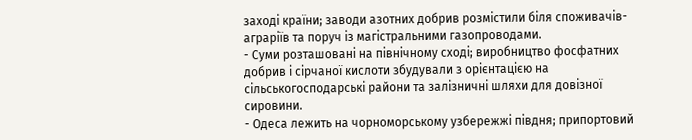заході країни; заводи азотних добрив розмістили біля споживачів-аграріїв та поруч із магістральними газопроводами.
- Суми розташовані на північному сході; виробництво фосфатних добрив і сірчаної кислоти збудували з орієнтацією на сільськогосподарські райони та залізничні шляхи для довізної сировини.
- Одеса лежить на чорноморському узбережжі півдня; припортовий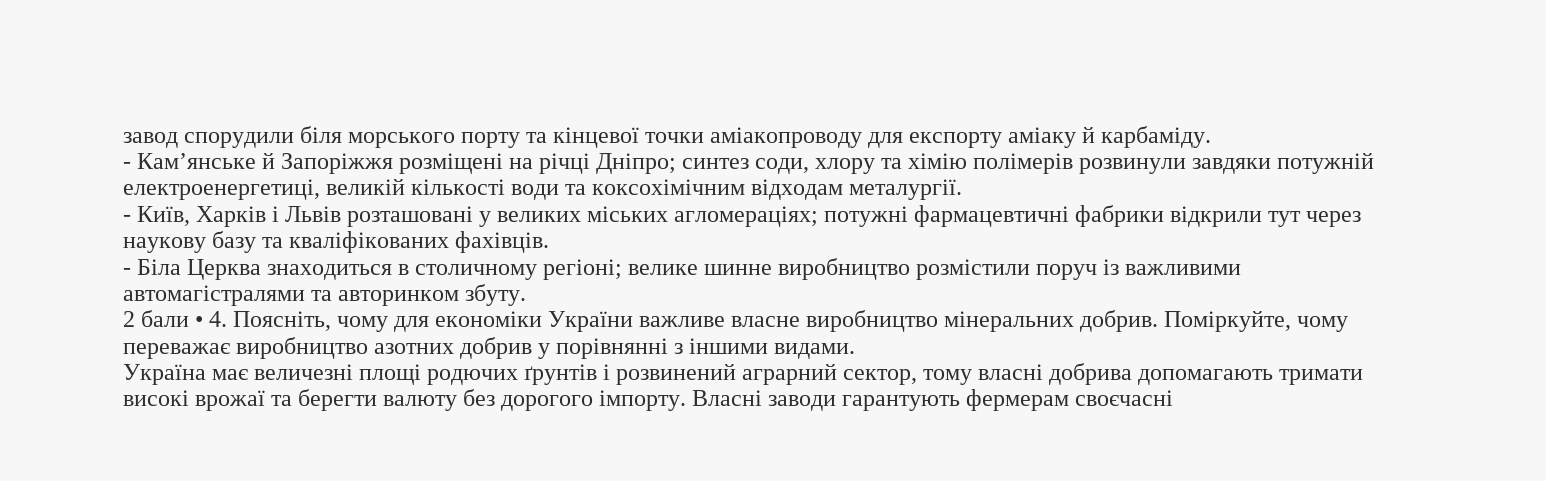завод спорудили біля морського порту та кінцевої точки аміакопроводу для експорту аміаку й карбаміду.
- Кам’янське й Запоріжжя розміщені на річці Дніпро; синтез соди, хлору та хімію полімерів розвинули завдяки потужній електроенергетиці, великій кількості води та коксохімічним відходам металургії.
- Київ, Харків і Львів розташовані у великих міських агломераціях; потужні фармацевтичні фабрики відкрили тут через наукову базу та кваліфікованих фахівців.
- Біла Церква знаходиться в столичному регіоні; велике шинне виробництво розмістили поруч із важливими автомагістралями та авторинком збуту.
2 бали • 4. Поясніть, чому для економіки України важливе власне виробництво мінеральних добрив. Поміркуйте, чому переважає виробництво азотних добрив у порівнянні з іншими видами.
Україна має величезні площі родючих ґрунтів і розвинений аграрний сектор, тому власні добрива допомагають тримати високі врожаї та берегти валюту без дорогого імпорту. Власні заводи гарантують фермерам своєчасні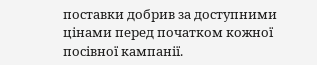поставки добрив за доступними цінами перед початком кожної посівної кампанії.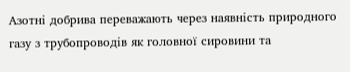Азотні добрива переважають через наявність природного газу з трубопроводів як головної сировини та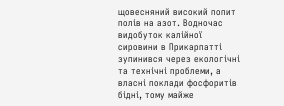щовесняний високий попит полів на азот. Водночас видобуток калійної сировини в Прикарпатті зупинився через екологічні та технічні проблеми, а власні поклади фосфоритів бідні, тому майже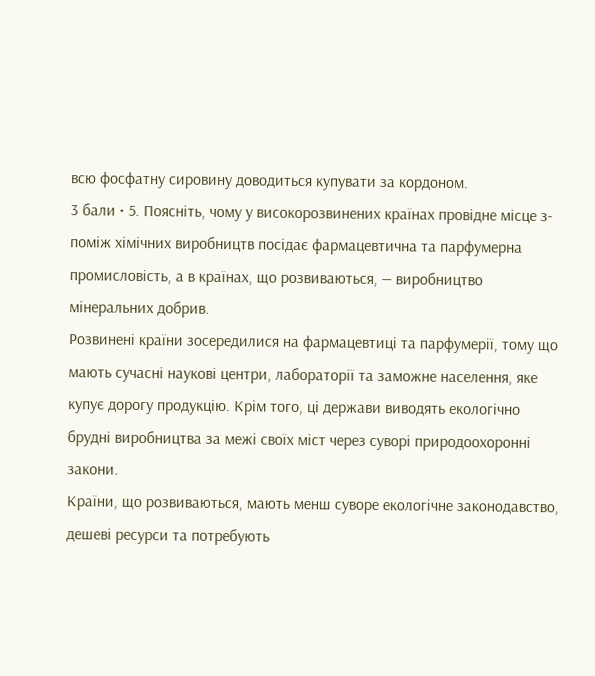всю фосфатну сировину доводиться купувати за кордоном.
3 бали • 5. Поясніть, чому у високорозвинених країнах провідне місце з-поміж хімічних виробництв посідає фармацевтична та парфумерна промисловість, а в країнах, що розвиваються, — виробництво мінеральних добрив.
Розвинені країни зосередилися на фармацевтиці та парфумерії, тому що мають сучасні наукові центри, лабораторії та заможне населення, яке купує дорогу продукцію. Крім того, ці держави виводять екологічно брудні виробництва за межі своїх міст через суворі природоохоронні закони.
Країни, що розвиваються, мають менш суворе екологічне законодавство, дешеві ресурси та потребують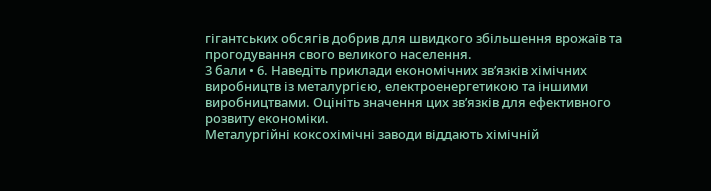гігантських обсягів добрив для швидкого збільшення врожаїв та прогодування свого великого населення.
3 бали • 6. Наведіть приклади економічних зв’язків хімічних виробництв із металургією, електроенергетикою та іншими виробництвами. Оцініть значення цих зв’язків для ефективного розвиту економіки.
Металургійні коксохімічні заводи віддають хімічній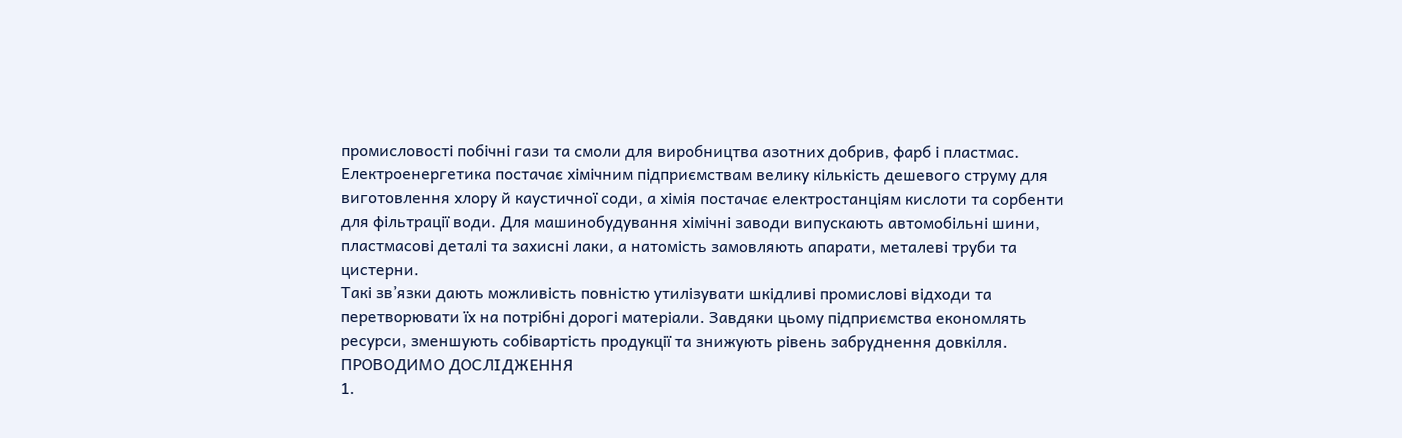промисловості побічні гази та смоли для виробництва азотних добрив, фарб і пластмас. Електроенергетика постачає хімічним підприємствам велику кількість дешевого струму для виготовлення хлору й каустичної соди, а хімія постачає електростанціям кислоти та сорбенти для фільтрації води. Для машинобудування хімічні заводи випускають автомобільні шини, пластмасові деталі та захисні лаки, а натомість замовляють апарати, металеві труби та цистерни.
Такі зв’язки дають можливість повністю утилізувати шкідливі промислові відходи та перетворювати їх на потрібні дорогі матеріали. Завдяки цьому підприємства економлять ресурси, зменшують собівартість продукції та знижують рівень забруднення довкілля.
ПРОВОДИМО ДОСЛІДЖЕННЯ
1.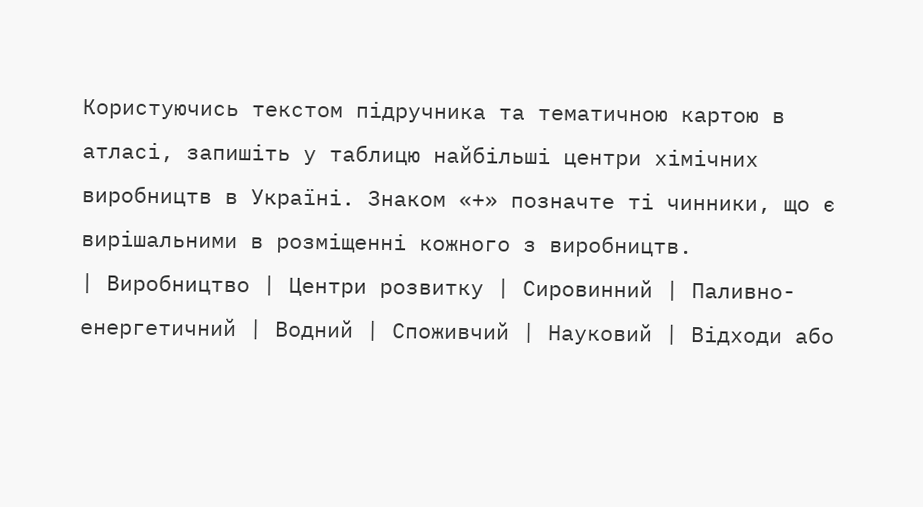Користуючись текстом підручника та тематичною картою в атласі, запишіть у таблицю найбільші центри хімічних виробництв в Україні. Знаком «+» позначте ті чинники, що є вирішальними в розміщенні кожного з виробництв.
| Виробництво | Центри розвитку | Сировинний | Паливно-енергетичний | Водний | Споживчий | Науковий | Відходи або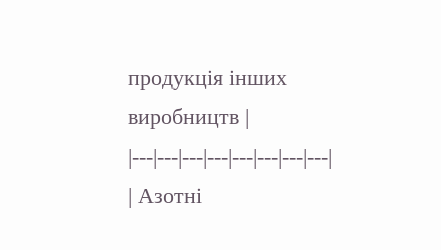продукція інших виробництв |
|---|---|---|---|---|---|---|---|
| Азотні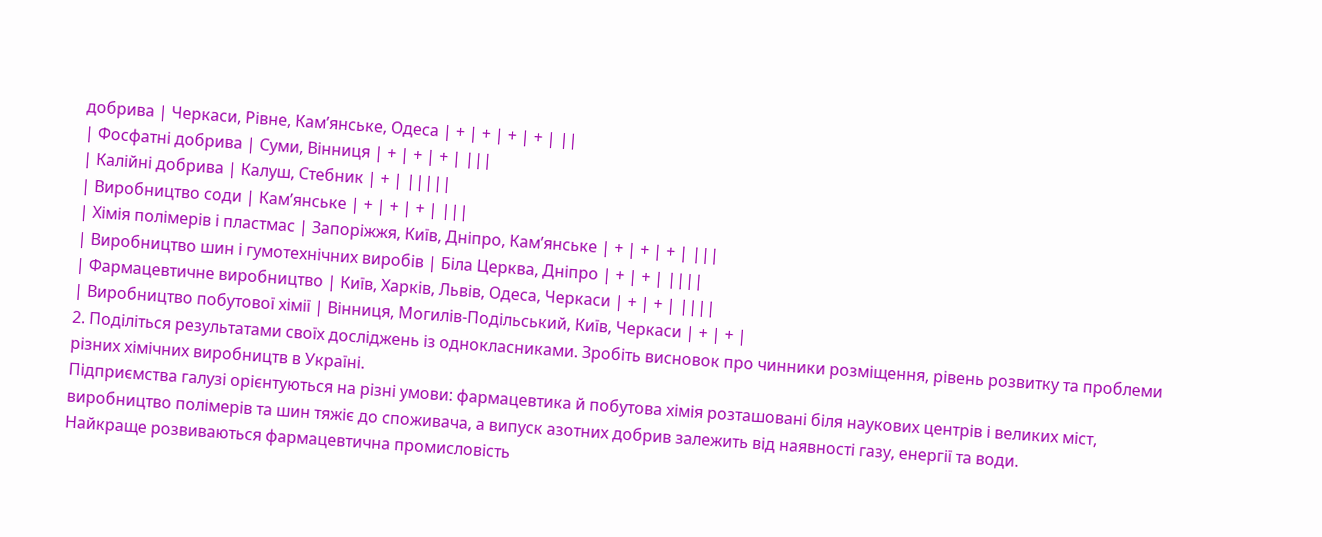добрива | Черкаси, Рівне, Кам’янське, Одеса | + | + | + | + | ||
| Фосфатні добрива | Суми, Вінниця | + | + | + | |||
| Калійні добрива | Калуш, Стебник | + | |||||
| Виробництво соди | Кам’янське | + | + | + | |||
| Хімія полімерів і пластмас | Запоріжжя, Київ, Дніпро, Кам’янське | + | + | + | |||
| Виробництво шин і гумотехнічних виробів | Біла Церква, Дніпро | + | + | ||||
| Фармацевтичне виробництво | Київ, Харків, Львів, Одеса, Черкаси | + | + | ||||
| Виробництво побутової хімії | Вінниця, Могилів-Подільський, Київ, Черкаси | + | + |
2. Поділіться результатами своїх досліджень із однокласниками. Зробіть висновок про чинники розміщення, рівень розвитку та проблеми різних хімічних виробництв в Україні.
Підприємства галузі орієнтуються на різні умови: фармацевтика й побутова хімія розташовані біля наукових центрів і великих міст, виробництво полімерів та шин тяжіє до споживача, а випуск азотних добрив залежить від наявності газу, енергії та води.
Найкраще розвиваються фармацевтична промисловість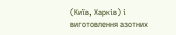(Київ, Харків) і виготовлення азотних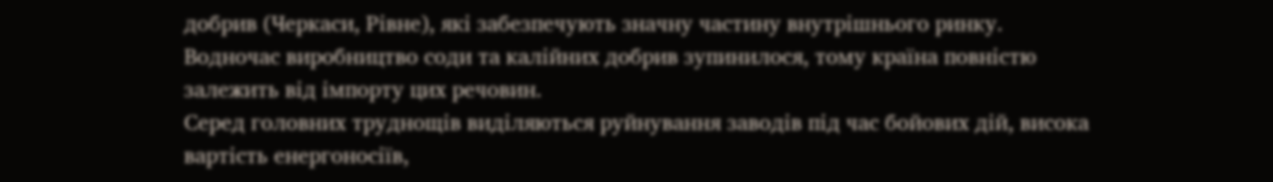добрив (Черкаси, Рівне), які забезпечують значну частину внутрішнього ринку. Водночас виробництво соди та калійних добрив зупинилося, тому країна повністю залежить від імпорту цих речовин.
Серед головних труднощів виділяються руйнування заводів під час бойових дій, висока вартість енергоносіїв,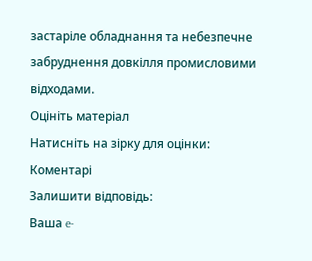застаріле обладнання та небезпечне забруднення довкілля промисловими відходами.
Оцініть матеріал
Натисніть на зірку для оцінки:
Коментарі
Залишити відповідь:
Ваша e-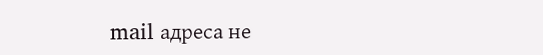mail адреса не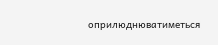оприлюднюватиметься